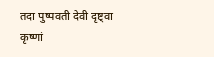तदा पुष्पवती देवी दृष्ट्वा कृष्णां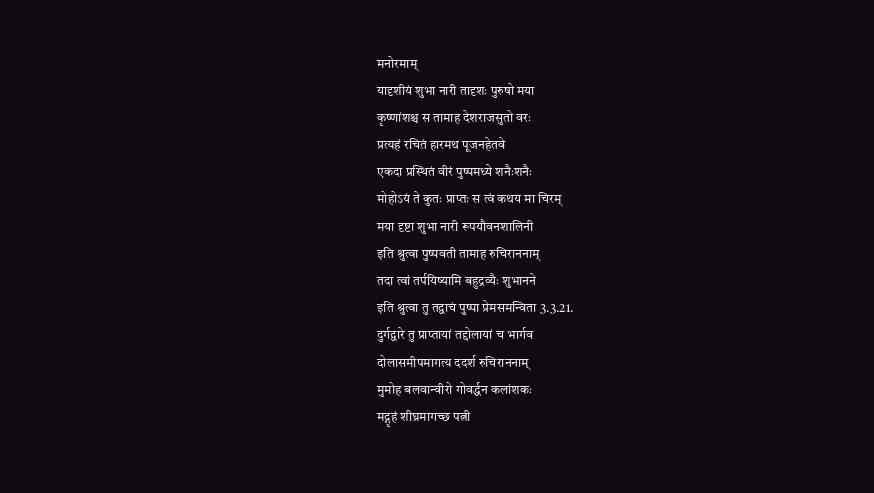मनोरमाम्
यादृशीयं शुभा नारी तादृशः पुरुषो मया
कृष्णांशश्च स तामाह देशराजसुतो वरः
प्रत्यहं रचितं हारमथ पूजनहेतवे
एकदा प्रस्थितं वीरं पुष्पमध्ये शनैःशनैः
मोहोऽयं ते कुतः प्राप्तः स त्वं कथय मा चिरम्
मया दृष्टा शुभा नारी रूपयौवनशालिनी
इति श्रुत्वा पुष्पवती तामाह रुचिराननाम्
तदा त्वां तर्पयिष्यामि बहुद्रव्यैः शुभानने
इति श्रुत्वा तु तद्वाचं पुष्पा प्रेमसमन्विता 3.3.21.
दुर्गद्वारे तु प्राप्तायां तद्दोलायां च भार्गव
दोलासमीपमागत्य ददर्श रुचिराननाम्
मुमोह बलवान्वीरो गोवर्द्धन कलांशकः
मद्गृहं शीघ्रमागच्छ पत्नी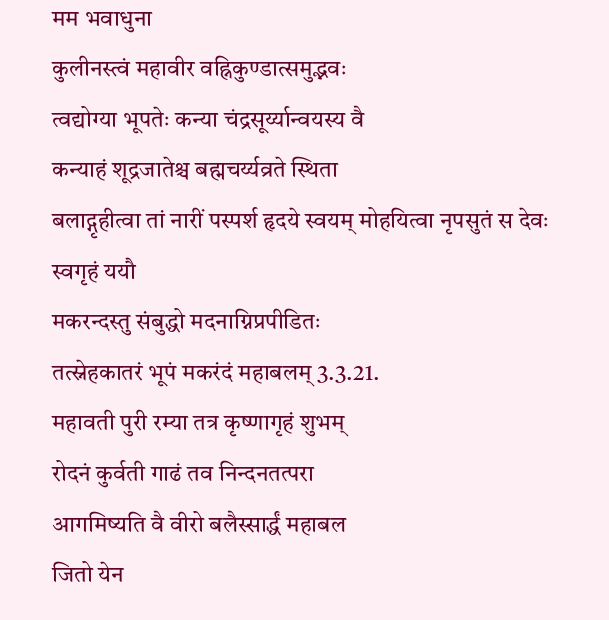मम भवाधुना
कुलीनस्त्वं महावीर वह्निकुण्डात्समुद्भवः
त्वद्योग्या भूपतेः कन्या चंद्रसूर्य्यान्वयस्य वै
कन्याहं शूद्रजातेश्च बह्मचर्य्यव्रते स्थिता
बलाद्गृहीत्वा तां नारीं पस्पर्श हृदये स्वयम् मोहयित्वा नृपसुतं स देवः स्वगृहं ययौ
मकरन्दस्तु संबुद्धो मदनाग्निप्रपीडितः
तत्स्नेहकातरं भूपं मकरंदं महाबलम् 3.3.21.
महावती पुरी रम्या तत्र कृष्णागृहं शुभम्
रोदनं कुर्वती गाढं तव निन्दनतत्परा
आगमिष्यति वै वीरो बलैस्सार्द्धं महाबल
जितो येन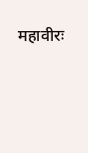महावीरः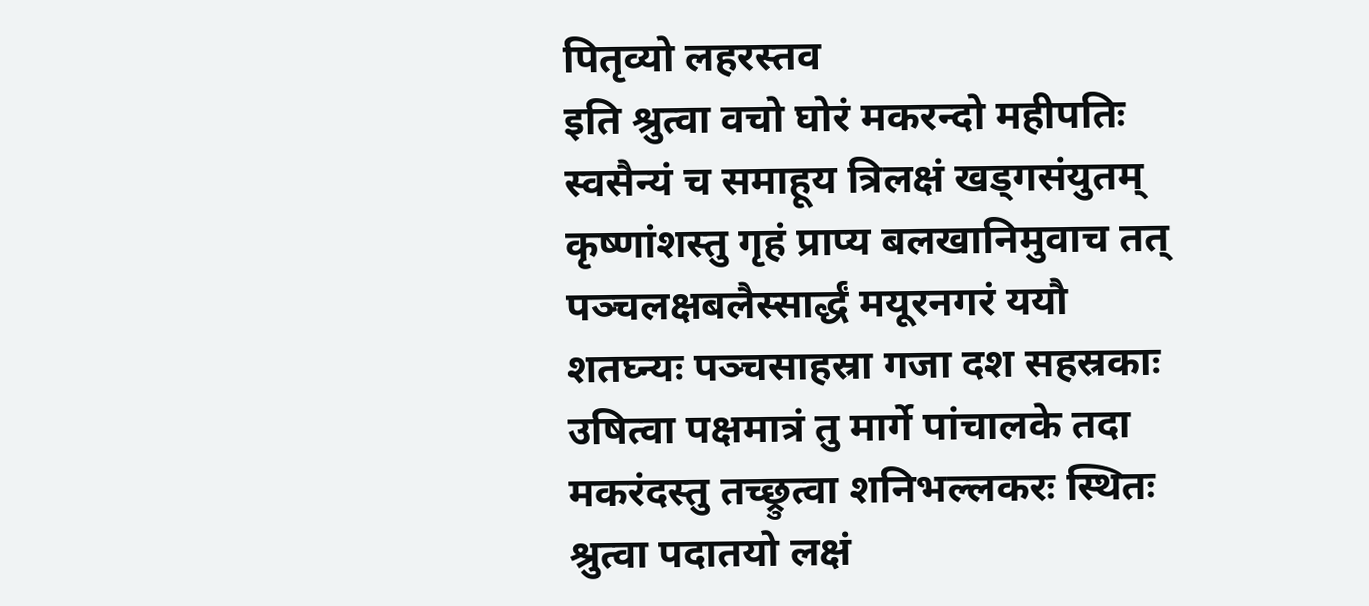पितृव्यो लहरस्तव
इति श्रुत्वा वचो घोरं मकरन्दो महीपतिः
स्वसैन्यं च समाहूय त्रिलक्षं खड्गसंयुतम्
कृष्णांशस्तु गृहं प्राप्य बलखानिमुवाच तत् पञ्चलक्षबलैस्सार्द्धं मयूरनगरं ययौ
शतघ्न्यः पञ्चसाहस्रा गजा दश सहस्रकाः उषित्वा पक्षमात्रं तु मार्गे पांचालके तदा
मकरंदस्तु तच्छ्रुत्वा शनिभल्लकरः स्थितः
श्रुत्वा पदातयो लक्षं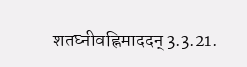शतघ्नीवह्निमाददन् 3.3.21.